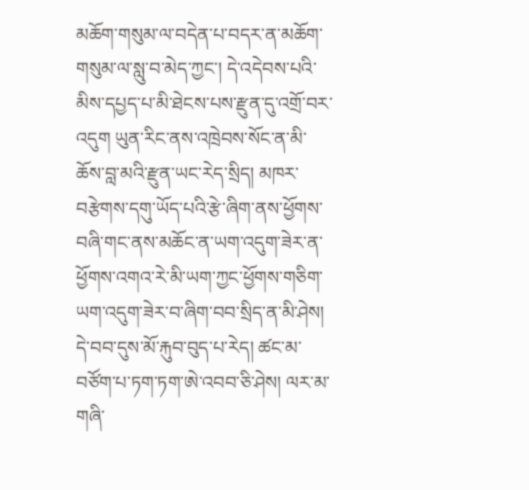མཆོག་གསུམ་ལ་བདེན་པ་བདར་ན་མཆོག་གསུམ་ལ་སླུ་བ་མེད་ཀྱང་། དེ་འདེབས་པའི་མིས་དཔྱད་པ་མི་ཐེངས་པས་རྫུན་དུ་འགྲོ་བར་འདུག ཡུན་རིང་ནས་འཁྲེབས་སོང་ན་མི་ཆོས་བླ་མའི་རྫུན་ཡང་རེད་སྲིད། མཁར་བརྩེགས་དགུ་ཡོད་པའི་རྩེ་ཞིག་ནས་ཕྱོགས་བཞི་གང་ནས་མཆོང་ན་ཡག་འདུག་ཟེར་ན་ཕྱོགས་འགའ་རེ་མི་ཡག་ཀྱང་ཕྱོགས་གཅིག་ཡག་འདུག་ཟེར་བ་ཞིག་བབ་སྲིད་ན་མི་ཤེས། དེ་བབ་དུས་མོ་རྐུབ་བུད་པ་རེད། ཚང་མ་བཙོག་པ་ཏག་ཏག་ཨེ་འབབ་ཅི་ཤེས། ལར་མ་གཞི་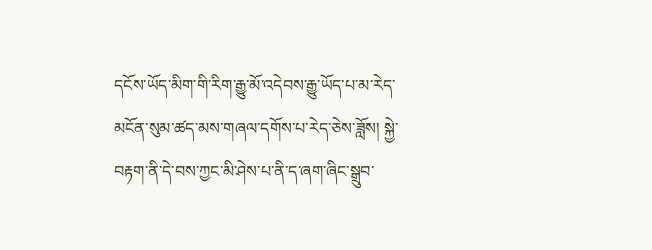དངོས་ཡོད་མིག་གི་རིག་རྒྱུ་མོ་འདེབས་རྒྱུ་ཡོད་པ་མ་རེད་མངོན་སུམ་ཚད་མས་གཞལ་དགོས་པ་རེད་ཅེས་ཟློས། སྐྱེ་བརྟག་ནི་དེ་བས་ཀྱང་མི་ཤེས་པ་ནི་ད་ཞག་ཞིང་སྒྲུབ་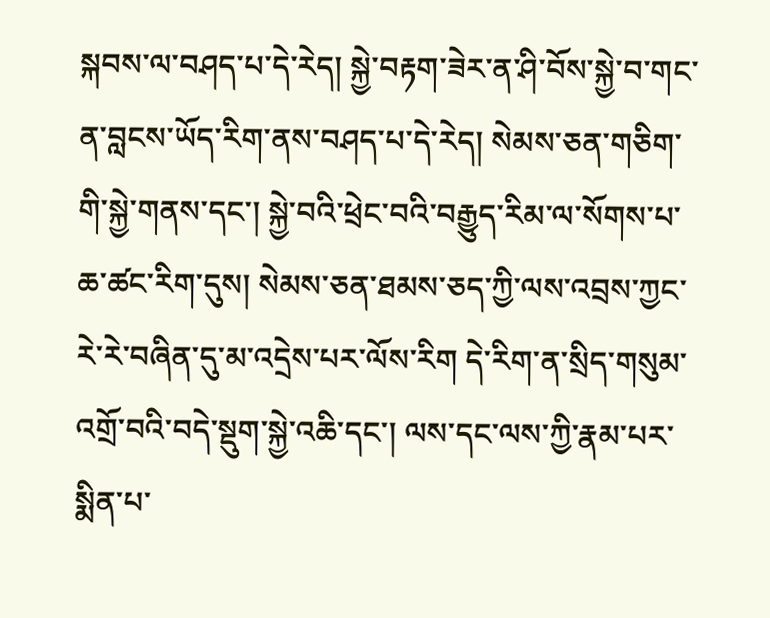སྐབས་ལ་བཤད་པ་དེ་རེད། སྐྱེ་བརྟག་ཟེར་ན་ཤི་བོས་སྐྱེ་བ་གང་ན་བླངས་ཡོད་རིག་ནས་བཤད་པ་དེ་རེད། སེམས་ཅན་གཅིག་གི་སྐྱེ་གནས་དང་། སྐྱེ་བའི་ཕྲེང་བའི་བརྒྱུད་རིམ་ལ་སོགས་པ་ཆ་ཚང་རིག་དུས། སེམས་ཅན་ཐམས་ཅད་ཀྱི་ལས་འབྲས་ཀྱང་རེ་རེ་བཞིན་དུ་མ་འདྲེས་པར་ལོས་རིག དེ་རིག་ན་སྲིད་གསུམ་འགྲོ་བའི་བདེ་སྡུག་སྐྱེ་འཆི་དང་། ལས་དང་ལས་ཀྱི་རྣམ་པར་སྨིན་པ་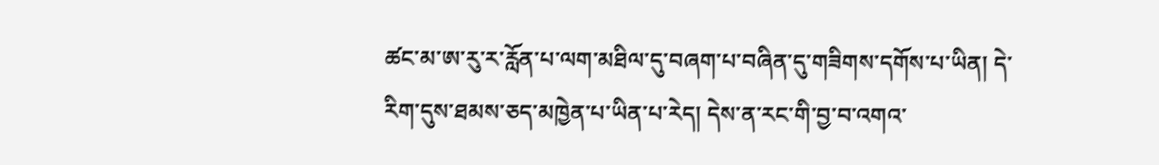ཚང་མ་ཨ་རུ་ར་རློན་པ་ལག་མཐིལ་དུ་བཞག་པ་བཞིན་དུ་གཟིགས་དགོས་པ་ཡིན། དེ་རིག་དུས་ཐམས་ཅད་མཁྱེན་པ་ཡིན་པ་རེད། དེས་ན་རང་གི་བྱ་བ་འགའ་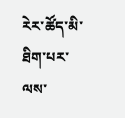རེར་ཚོད་མི་ཐིག་པར་ལས་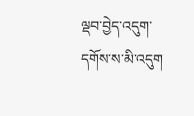ལྡབ་བྱེད་འདུག་དགོས་ས་མི་འདུག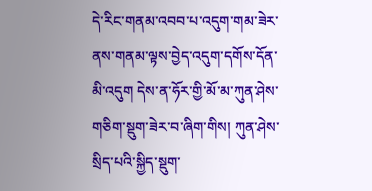དེ་རིང་གནམ་འབབ་པ་འདུག་གམ་ཟེར་ནས་གནམ་ལྟས་བྱེད་འདུག་དགོས་དོན་མི་འདུག དེས་ན་ཧོར་གྱི་མོ་མ་ཀུན་ཤེས་གཅིག་སྡུག་ཟེར་བ་ཞིག་གིས། ཀུན་ཤེས་སྲིད་པའི་སྐྱིད་སྡུག་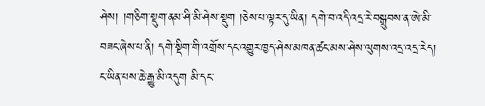ཤེས། །གཅིག་སྡུག་ནམ་ཤི་མི་ཤེས་སྡུག །ཅེས་པ་ལྟར་དུ་ཡིན། དགེ་བ་འདི་འདྲ་རེ་བསྒྲུབས་ན་ཨེ་མི་བཟང་ཞེས་པ་ནི། དགེ་སྡིག་གི་འགྲོས་དང་འགྱུར་ཁྱད་ཤེས་མཁན་ཚང་མས་ཤེས་ལུགས་འདྲ་འདྲ་རེད། ང་ཡིན་པས་ཆེ་རྒྱུ་མི་འདུག མི་དང་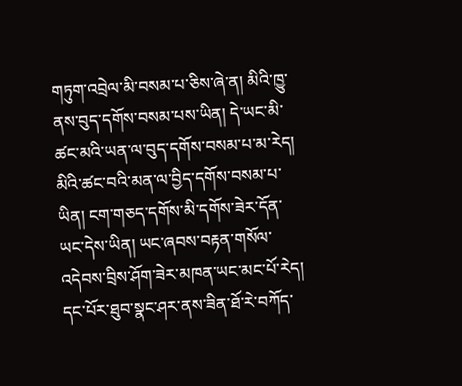གཏུག་འབྲེལ་མི་བསམ་པ་ཅིས་ཞེ་ན། མིའི་ཁྱུ་ནས་བུད་དགོས་བསམ་པས་ཡིན། དེ་ཡང་མི་ཚང་མའི་ཡན་ལ་བུད་དགོས་བསམ་པ་མ་རེད། མིའི་ཚང་བའི་མན་ལ་བྱིད་དགོས་བསམ་པ་ཡིན། ངག་གཅད་དགོས་མི་དགོས་ཟེར་དོན་ཡང་དེས་ཡིན། ཡང་ཞབས་བརྟན་གསོལ་འདེབས་བྲིས་ཤོག་ཟེར་མཁན་ཡང་མང་པོ་རེད། དང་པོར་ཐུབ་སྣང་ཤར་ནས་ཟིན་ཐོ་རེ་བཀོད་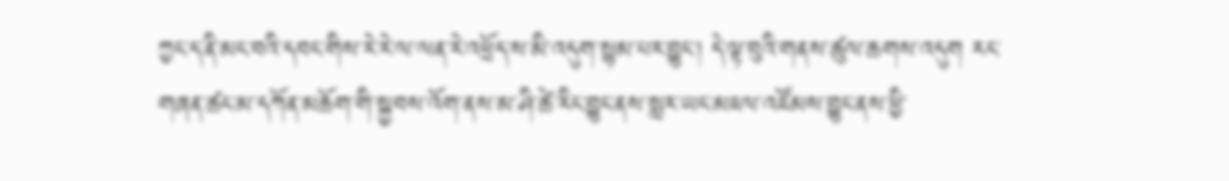ཀྱང་ད་ནི་མང་བའི་དབང་གིས་རེ་རེ་ལ་ལན་རེ་འཕྲོད་ས་མི་འདུག་སྙམ་པར་བྱུང་། དེ་ལྟ་བུའི་གནས་ཚུལ་ཆགས་འདུག རང་གཞན་ཚང་མ་དཀོན་མཆོག་གི་སྐྱབས་འོག་ནས་མ་ཤི་ཚེ་རིང་བྱུང་ནས་སླར་ཡང་མཇལ་འཛོམས་བྱུང་ནས་ཕྱི་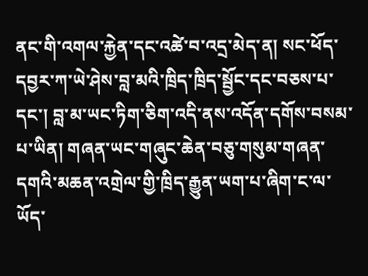ནང་གི་འགལ་རྐྱེན་དང་འཚེ་བ་འདྲ་མེད་ན། སང་ཕོད་དབྱར་ཀ་ཡེ་ཤེས་བླ་མའི་ཁྲིད་ཁྲིད་སྦྱོང་དང་བཅས་པ་དང་། བླ་མ་ཡང་ཏིག་ཅིག་འདི་ནས་འདོན་དགོས་བསམ་པ་ཡིན། གཞན་ཡང་གཞུང་ཆེན་བཅུ་གསུམ་གཞན་དགའི་མཆན་འགྲེལ་གྱི་ཁྲིད་རྒྱུན་ཡག་པ་ཞིག་ང་ལ་ཡོད་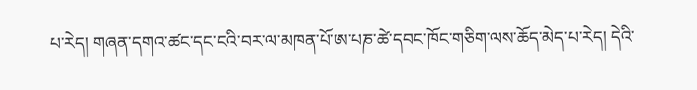པ་རེད། གཞན་དགའ་ཚང་དང་ངའི་བར་ལ་མཁན་པོ་ཨ་པཎ་ཚེ་དབང་ཁོང་གཅིག་ལས་ཆོད་མེད་པ་རེད། དེའི་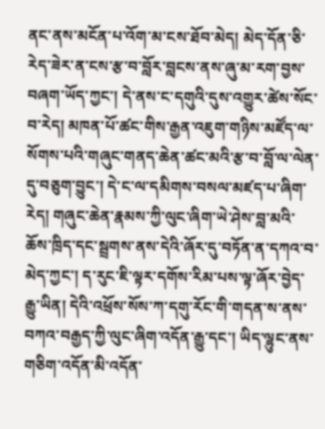ནང་ནས་མངོན་པ་འོག་མ་ངས་ཐོབ་མེད། མེད་དོན་ཅི་རེད་ཟེར་ན་ངས་རྩ་བ་བློར་བླངས་ནས་ཞུ་མ་རག་བྱས་བཞག་ཡོད་ཀྱང་། དེ་ནས་ང་དགུའི་དུས་འགྱུར་ཚེས་སོང་བ་རེད། མཁན་པོ་ཚང་གིས་རྒྱན་འཇུག་གཉིས་མཛོད་ལ་སོགས་པའི་གཞུང་གནད་ཆེན་ཚང་མའི་རྩ་བ་བློ་ལ་ལེན་དུ་བཅུག་བྱུང་། དེ་ང་ལ་དམིགས་བསལ་མཛད་པ་ཞིག་རེད། གཞུང་ཆེན་རྣམས་ཀྱི་ལུང་ཞིག་ཡེ་ཤེས་བླ་མའི་ཆོས་ཁྲིད་དང་སྦྲགས་ནས་དེའི་ཞོར་དུ་བཏོན་ན་དཀའ་བ་མེད་ཀྱང་། ད་རུང་ཇི་ལྟར་དགོས་རིམ་པས་ལྟ་ཞོར་བྱེད་རྒྱུ་ཡིན། དེའི་འཕྲོས་སོས་ཀ་དགུ་རོང་གི་གདན་ས་ནས་བཀའ་བརྒྱད་ཀྱི་ལུང་ཞིག་འདོན་རྒྱུ་དང་། ཡིད་ལྷུང་ནས་གཅིག་འདོན་མི་འདོན་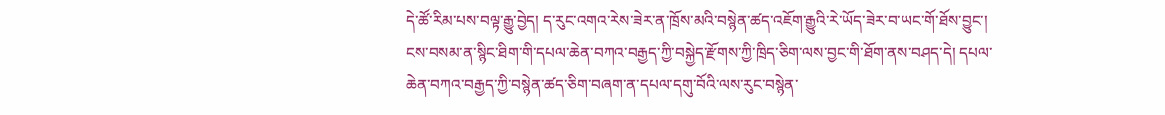དེ་ཚོ་རིམ་པས་བལྟ་རྒྱུ་བྱེད། ད་རུང་འགའ་རེས་ཟེར་ན་ཁྲོས་མའི་བསྙེན་ཚད་འཇོག་རྒྱུའི་རེ་ཡོད་ཟེར་བ་ཡང་གོ་ཐོས་བྱུང་། ངས་བསམ་ན་སྙིང་ཐིག་གི་དཔལ་ཆེན་བཀའ་བརྒྱད་ཀྱི་བསྐྱེད་རྫོགས་ཀྱི་ཁྲིད་ཅིག་ལས་བྱང་གི་ཐོག་ནས་བཤད་དེ། དཔལ་ཆེན་བཀའ་བརྒྱད་ཀྱི་བསྙེན་ཚད་ཅིག་བཞག་ན་དཔལ་དགུ་བོའི་ལས་རུང་བསྙེན་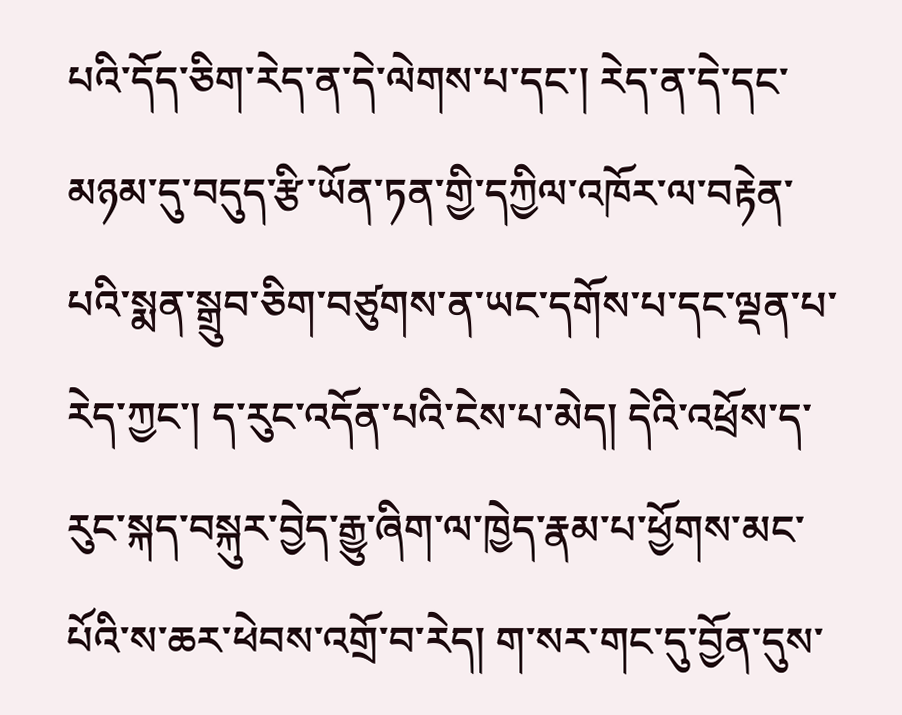པའི་དོད་ཅིག་རེད་ན་དེ་ལེགས་པ་དང་། རེད་ན་དེ་དང་མཉམ་དུ་བདུད་རྩི་ཡོན་ཏན་གྱི་དཀྱིལ་འཁོར་ལ་བརྟེན་པའི་སྨན་སྒྲུབ་ཅིག་བཙུགས་ན་ཡང་དགོས་པ་དང་ལྡན་པ་རེད་ཀྱང་། ད་རུང་འདོན་པའི་ངེས་པ་མེད། དེའི་འཕྲོས་ད་རུང་སྐད་བསྐུར་བྱེད་རྒྱུ་ཞིག་ལ་ཁྱེད་རྣམ་པ་ཕྱོགས་མང་པོའི་ས་ཆར་ཕེབས་འགྲོ་བ་རེད། ག་སར་གང་དུ་བྱོན་དུས་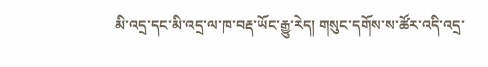མི་འདྲ་དང་མི་འདྲ་ལ་ཁ་བརྡ་ཡོང་རྒྱུ་རེད། གསུང་དགོས་ས་ཚོར་འདི་འདྲ་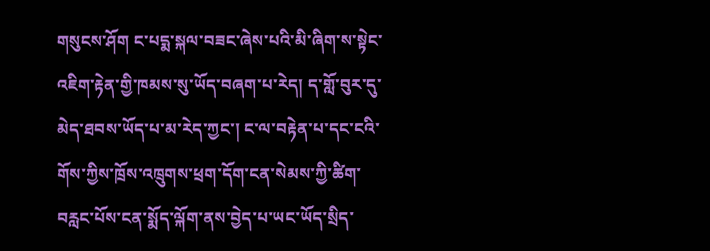གསུངས་ཤོག ང་པདྨ་སྐལ་བཟང་ཞེས་པའི་མི་ཞིག་ས་སྟེང་འཇིག་རྟེན་གྱི་ཁམས་སུ་ཡོད་བཞག་པ་རེད། ད་གློ་བུར་དུ་མེད་ཐབས་ཡོད་པ་མ་རེད་ཀྱང་། ང་ལ་བརྟེན་པ་དང་ངའི་གོས་ཀྱིས་ཁྲོས་འཁྲུགས་ཕྲག་དོག་ངན་སེམས་ཀྱི་ཚིག་བརླང་པོས་ངན་སྨོད་ལྐོག་ནས་བྱེད་པ་ཡང་ཡོད་སྲིད་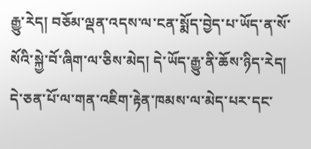རྒྱུ་རེད། བཅོམ་ལྡན་འདས་ལ་ངན་སྨོད་བྱེད་པ་ཡོད་ན་སོ་སོའི་སྐྱེ་བོ་ཞིག་ལ་ཅིས་མེད། དེ་ཡོད་རྒྱུ་ནི་ཆོས་ཉིད་རེད། དེ་ཅན་པོ་ལ་གན་འཇིག་རྟེན་ཁམས་ལ་མེད་པར་དང་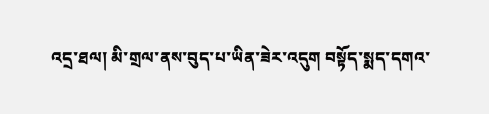འདྲ་ཐལ། མི་གྲལ་ནས་བུད་པ་ཡིན་ཟེར་འདུག བསྟོད་སྨད་དགའ་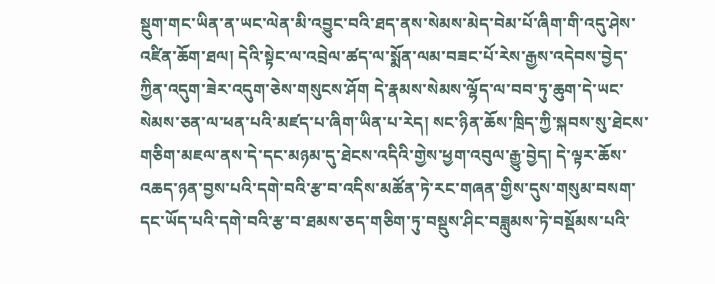སྡུག་གང་ཡིན་ན་ཡང་ལེན་མི་འབྱུང་བའི་ཐད་ནས་སེམས་མེད་བེམ་པོ་ཞིག་གི་འདུ་ཤེས་འཛིན་ཆོག་ཐལ། དེའི་སྟེང་ལ་འབྲེལ་ཚད་ལ་སྨོན་ལམ་བཟང་པོ་རེས་རྒྱས་འདེབས་བྱེད་ཀྱིན་འདུག་ཟེར་འདུག་ཅེས་གསུངས་ཤོག དེ་རྣམས་སེམས་ལྷོད་ལ་བབ་ཏུ་ཆུག་དེ་ཡང་སེམས་ཅན་ལ་ཕན་པའི་མཛད་པ་ཞིག་ཡིན་པ་རེད། སང་ཉིན་ཆོས་ཁྲིད་ཀྱི་སྐབས་སུ་ཐེངས་གཅིག་མཇལ་ནས་དེ་དང་མཉམ་དུ་ཐེངས་འདིའི་གྱེས་ཕྱག་འབུལ་རྒྱུ་བྱེད། དེ་ལྟར་ཆོས་འཆད་ཉན་བྱས་པའི་དགེ་བའི་རྩ་བ་འདིས་མཚོན་ཏེ་རང་གཞན་གྱིས་དུས་གསུམ་བསག་དང་ཡོད་པའི་དགེ་བའི་རྩ་བ་ཐམས་ཅད་གཅིག་ཏུ་བསྡུས་ཤིང་བཟླུམས་ཏེ་བསྡོམས་པའི་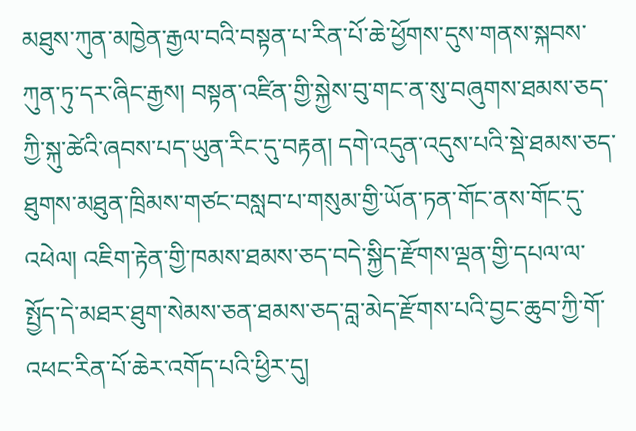མཐུས་ཀུན་མཁྱེན་རྒྱལ་བའི་བསྟན་པ་རིན་པོ་ཆེ་ཕྱོགས་དུས་གནས་སྐབས་ཀུན་ཏུ་དར་ཞིང་རྒྱས། བསྟན་འཛིན་གྱི་སྐྱེས་བུ་གང་ན་སུ་བཞུགས་ཐམས་ཅད་ཀྱི་སྐུ་ཚེའི་ཞབས་པད་ཡུན་རིང་དུ་བརྟན། དགེ་འདུན་འདུས་པའི་སྡེ་ཐམས་ཅད་ཐུགས་མཐུན་ཁྲིམས་གཙང་བསླབ་པ་གསུམ་གྱི་ཡོན་ཏན་གོང་ནས་གོང་དུ་འཕེལ། འཇིག་རྟེན་གྱི་ཁམས་ཐམས་ཅད་བདེ་སྐྱིད་རྫོགས་ལྡན་གྱི་དཔལ་ལ་སྤྱོད་དེ་མཐར་ཐུག་སེམས་ཅན་ཐམས་ཅད་བླ་མེད་རྫོགས་པའི་བྱང་ཆུབ་ཀྱི་གོ་འཕང་རིན་པོ་ཆེར་འགོད་པའི་ཕྱིར་དུ།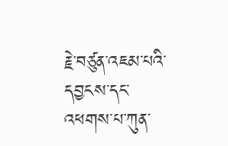རྗེ་བཙུན་འཇམ་པའི་དབྱངས་དང་འཕགས་པ་ཀུན་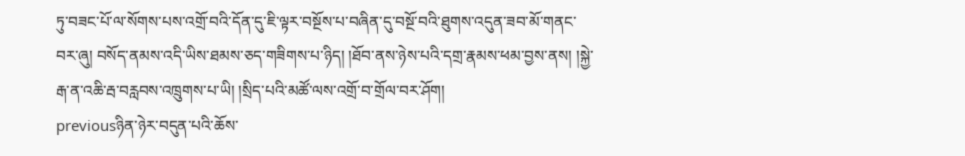ཏུ་བཟང་པོ་ལ་སོགས་པས་འགྲོ་བའི་དོན་དུ་ཇི་ལྟར་བསྔོས་པ་བཞིན་དུ་བསྔོ་བའི་ཐུགས་འདུན་ཟབ་མོ་གནང་བར་ཞུ། བསོད་ནམས་འདི་ཡིས་ཐམས་ཅད་གཟིགས་པ་ཉིད། །ཐོབ་ནས་ཉེས་པའི་དགྲ་རྣམས་ཕམ་བྱས་ནས། །སྐྱེ་རྒ་ན་འཆི་རྦ་བརླབས་འཁྲུགས་པ་ཡི། །སྲིད་པའི་མཚོ་ལས་འགྲོ་བ་གྲོལ་བར་ཤོག།
previousཉིན་ཉེར་བདུན་པའི་ཆོས་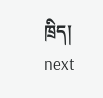ཁྲིད། next